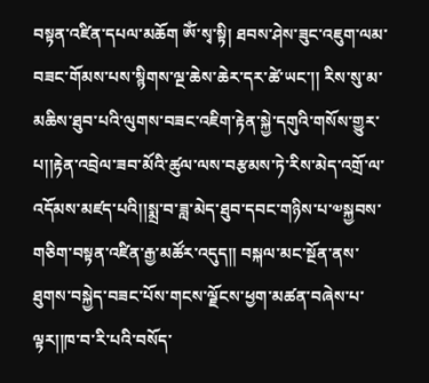བསྟན་འཛིན་དཔལ་མཆོག ཨོཾ་སྭ་སྟི། ཐབས་ཤེས་ཟུང་འཇུག་ལམ་བཟང་གོམས་པས་སྙིགས་ལྔ་ཆེས་ཆེར་དར་ཚེ་ཡང་།། རིས་སུ་མ་མཆིས་ཐུབ་པའི་ལུགས་བཟང་འཇིག་རྟེན་སྐྱེ་དགུའི་གསོས་གྱུར་པ།།རྟེན་འབྲེལ་ཟབ་མོའི་ཚུལ་ལས་བརྩམས་ཏེ་རིས་མེད་འགྲོ་ལ་འདོམས་མཛད་པའི།།སྨྲ་བ་ཟླ་མེད་ཐུབ་དབང་གཉིས་པ་༧སྐྱབས་གཅིག་བསྟན་འཛིན་རྒྱ་མཚོར་འདུད།། བསྐལ་མང་སྔོན་ནས་ཐུགས་བསྐྱེད་བཟང་པོས་གངས་ལྗོངས་ཕྱག་མཚན་བཞེས་པ་ལྟར།།ཁ་བ་རི་པའི་བསོད་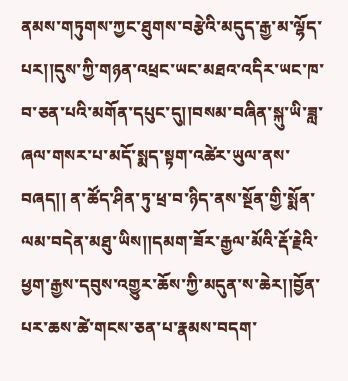ནམས་གཏུགས་ཀྱང་ཐུགས་བརྩེའི་མདུད་རྒྱ་མ་ལྷོད་པར།།དུས་ཀྱི་གཉན་འཕྲང་ཡང་མཐའ་འདིར་ཡང་ཁ་བ་ཅན་པའི་མགོན་དཔུང་དུ།།བསམ་བཞིན་སྐུ་ཡི་ཟླ་ཞལ་གསར་པ་མདོ་སྨད་སྟག་འཚེར་ཡུལ་ནས་བཞད།། ན་ཚོད་ཤིན་ཏུ་ཕྲ་བ་ཉིད་ནས་སྔོན་གྱི་སྨོན་ལམ་བདེན་མཐུ་ཡིས།།དམག་ཟོར་རྒྱལ་མོའི་རྡོ་རྗེའི་ཕྱག་རྒྱས་དབུས་འགྱུར་ཆོས་ཀྱི་མདུན་ས་ཆེར།།བྱོན་པར་ཆས་ཚེ་གངས་ཅན་པ་རྣམས་བདག་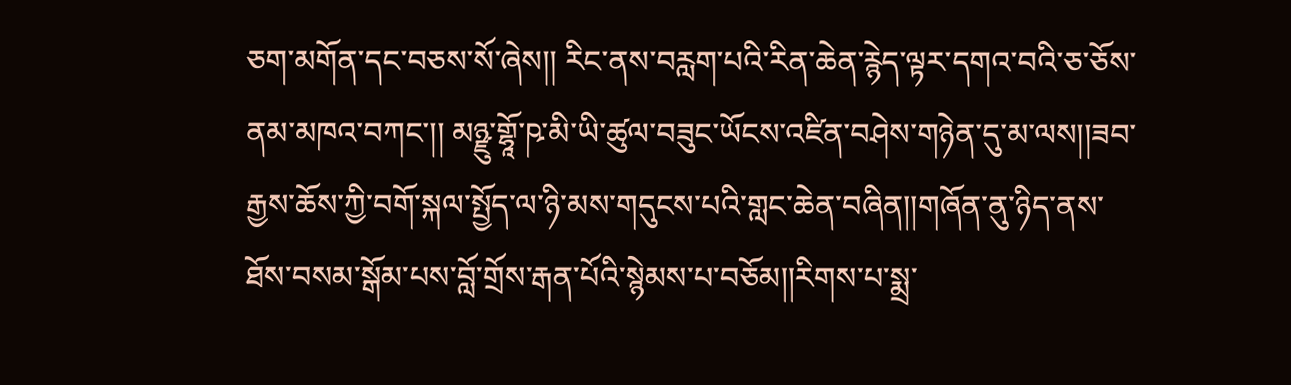ཅག་མགོན་དང་བཅས་སོ་ཞེས།། རིང་ནས་བརླག་པའི་རིན་ཆེན་རྙེད་ལྟར་དགའ་བའི་ཅ་ཅོས་ནམ་མཁའ་བཀང་།། མཉྫུ་གྷཱོ་ཥ་མི་ཡི་ཚུལ་བཟུང་ཡོངས་འཛིན་བཤེས་གཉེན་དུ་མ་ལས།།ཟབ་རྒྱས་ཆོས་ཀྱི་བགོ་སྐལ་སྤྱོད་ལ་ཉི་མས་གདུངས་པའི་གླང་ཆེན་བཞིན།།གཞོན་ནུ་ཉིད་ནས་ཐོས་བསམ་སྒོམ་པས་བློ་གྲོས་རྒན་པོའི་སྙེམས་པ་བཅོམ།།རིགས་པ་སྨྲ་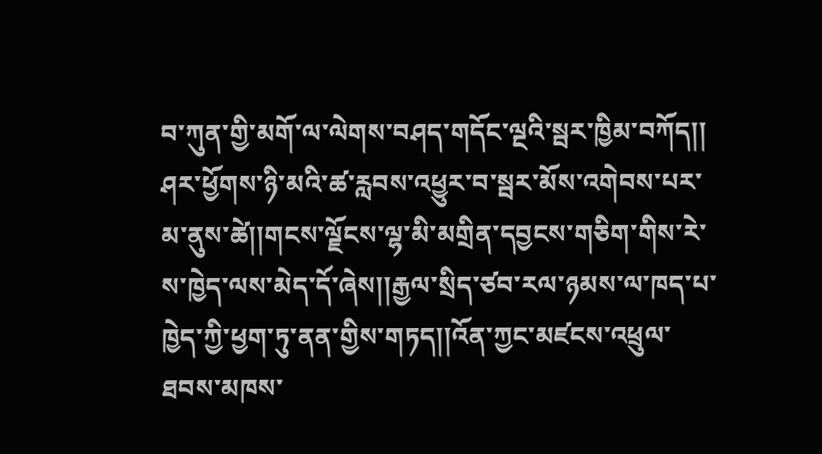བ་ཀུན་གྱི་མགོ་ལ་ལེགས་བཤད་གདོང་ལྔའི་སྦར་ཁྱིམ་བཀོད།། ཤར་ཕྱོགས་ཉི་མའི་ཚ་རླབས་འཕྱུར་བ་སྦར་མོས་འགེབས་པར་མ་ནུས་ཚེ།།གངས་ལྗོངས་ལྷ་མི་མགྲིན་དབྱངས་གཅིག་གིས་རེ་ས་ཁྱེད་ལས་མེད་དོ་ཞེས།།རྒྱལ་སྲིད་ཙབ་རལ་ཉམས་ལ་ཁད་པ་ཁྱེད་ཀྱི་ཕྱག་ཏུ་ནན་གྱིས་གཏད།།འོན་ཀྱང་མཛངས་འཕྲུལ་ཐབས་མཁས་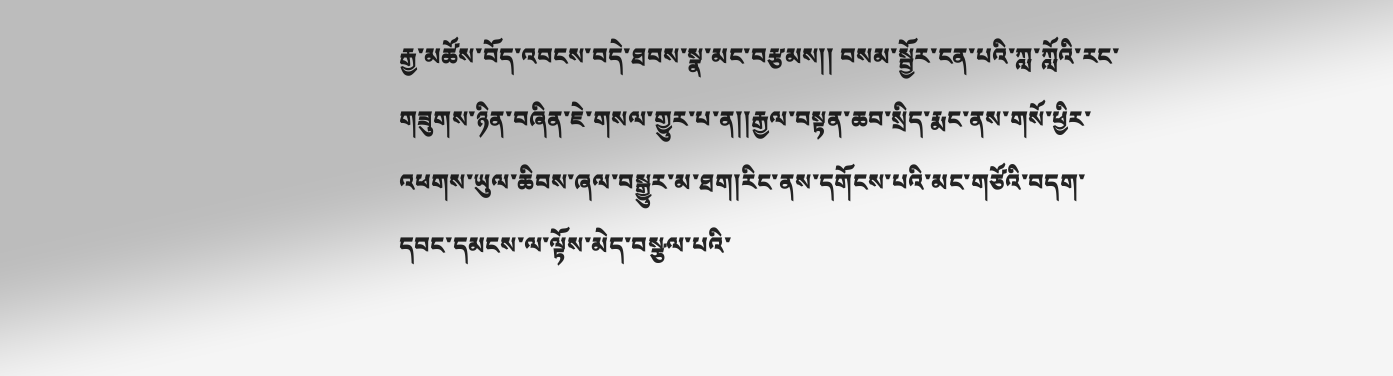རྒྱ་མཚོས་བོད་འབངས་བདེ་ཐབས་སྣ་མང་བརྩམས།། བསམ་སྦྱོར་ངན་པའི་ཀླ་ཀློའི་རང་གཟུགས་ཉིན་བཞིན་ཇེ་གསལ་གྱུར་པ་ན།།རྒྱལ་བསྟན་ཆབ་སྲིད་རྨང་ནས་གསོ་ཕྱིར་འཕགས་ཡུལ་ཆིབས་ཞལ་བསྒྱུར་མ་ཐག།རིང་ནས་དགོངས་པའི་མང་གཙོའི་བདག་དབང་དམངས་ལ་ལྟོས་མེད་བསྩལ་པའི་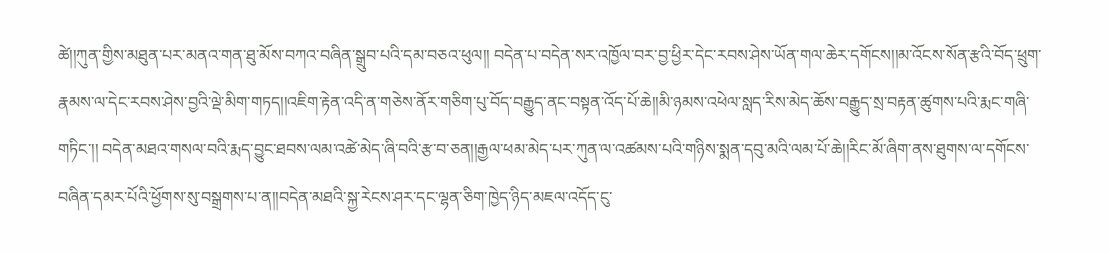ཚེ།།ཀུན་གྱིས་མཐུན་པར་མནའ་གན་ཐུ་མོས་བཀའ་བཞིན་སྒྲུབ་པའི་དམ་བཅའ་ཕུལ།། བདེན་པ་བདེན་སར་འཁྱོལ་བར་བྱ་ཕྱིར་དེང་རབས་ཤེས་ཡོན་གལ་ཆེར་དགོངས།།མ་འོངས་སོན་རྩའི་བོད་ཕྲུག་རྣམས་ལ་དེང་རབས་ཤེས་བྱའི་ལྡེ་མིག་གཏད།།འཇིག་རྟེན་འདི་ན་གཅེས་ནོར་གཅིག་པུ་བོད་བརྒྱུད་ནང་བསྟན་འོད་པོ་ཆེ།།མི་ཉམས་འཕེལ་སླད་རིས་མེད་ཆོས་བརྒྱུད་སྲ་བརྟན་ཚུགས་པའི་རྨང་གཞི་གཏིང་།། བདེན་མཐའ་གསལ་བའི་རྨད་བྱུང་ཐབས་ལམ་འཚེ་མེད་ཞི་བའི་རྩ་བ་ཅན།།རྒྱལ་ཕམ་མེད་པར་ཀུན་ལ་འཚམས་པའི་གཉིས་སྨན་དབུ་མའི་ལམ་པོ་ཆེ།།རིང་མོ་ཞིག་ནས་ཐུགས་ལ་དགོངས་བཞིན་དམར་པོའི་ཕྱོགས་སུ་བསྒྲགས་པ་ན།།བདེན་མཐའི་སྐྱ་རེངས་ཤར་དང་ལྷན་ཅིག་ཁྱེད་ཉིད་མཇལ་འདོད་ངུ་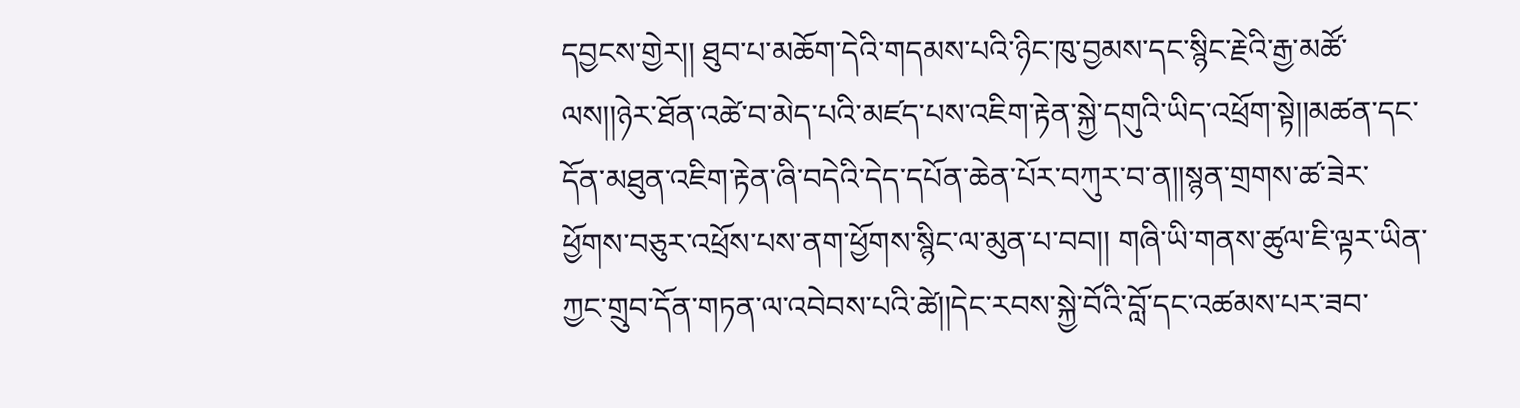དབྱངས་གྱེར།། ཐུབ་པ་མཆོག་དེའི་གདམས་པའི་ཉིང་ཁུ་བྱམས་དང་སྙིང་རྗེའི་རྒྱ་མཚོ་ལས།།ཉེར་ཐོན་འཚེ་བ་མེད་པའི་མཛད་པས་འཇིག་རྟེན་སྐྱེ་དགུའི་ཡིད་འཕྲོག་སྟེ།།མཚན་དང་དོན་མཐུན་འཇིག་རྟེན་ཞི་བདེའི་དེད་དཔོན་ཆེན་པོར་བཀུར་བ་ན།།སྙན་གྲགས་ཚ་ཟེར་ཕྱོགས་བཅུར་འཕྲོས་པས་ནག་ཕྱོགས་སྙིང་ལ་མུན་པ་བབ།། གཞི་ཡི་གནས་ཚུལ་ཇི་ལྟར་ཡིན་ཀྱང་གྲུབ་དོན་གཏན་ལ་འབེབས་པའི་ཚེ།།དེང་རབས་སྐྱེ་བོའི་བློ་དང་འཚམས་པར་ཟབ་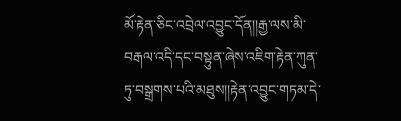མོ་རྟེན་ཅིང་འབྲེལ་འབྱུང་དོན།།རྒྱ་ལས་མི་བརྒལ་འདི་དང་བསྟུན་ཞེས་འཇིག་རྟེན་ཀུན་ཏུ་བསྒྲགས་པའི་མཐུས།།རྟེན་འབྱུང་གཏམ་དེ་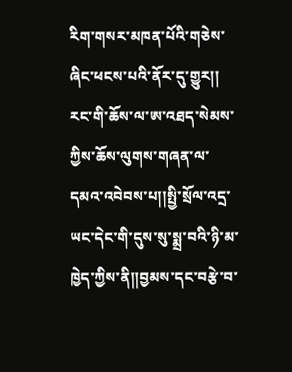རིག་གསར་མཁན་པོའི་གཅེས་ཞིང་ཕངས་པའི་ནོར་དུ་གྱུར།། རང་གི་ཆོས་ལ་ཨ་འཐད་སེམས་ཀྱིས་ཆོས་ལུགས་གཞན་ལ་དམའ་འབེབས་པ།།སྤྱི་སྲོལ་འདྲ་ཡང་དེང་གི་དུས་སུ་སྨྲ་བའི་ཉི་མ་ཁྱེད་ཀྱིས་ནི།།བྱམས་དང་བརྩེ་བ་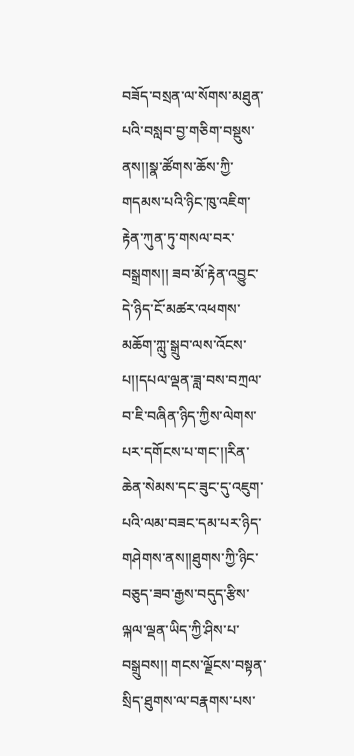བཟོད་བསྲན་ལ་སོགས་མཐུན་པའི་བསླབ་བྱ་གཅིག་བསྡུས་ནས།།སྣ་ཚོགས་ཆོས་ཀྱི་གདམས་པའི་ཉིང་ཁུ་འཇིག་རྟེན་ཀུན་ཏུ་གསལ་བར་བསྒྲགས།། ཟབ་མོ་རྟེན་འབྱུང་དེ་ཉིད་ངོ་མཚར་འཕགས་མཆོག་ཀླུ་སྒྲུབ་ལས་འོངས་པ།།དཔལ་ལྡན་ཟླ་བས་བཀྲལ་བ་ཇི་བཞིན་ཉིད་ཀྱིས་ལེགས་པར་དགོངས་པ་གང་།།རིན་ཆེན་སེམས་དང་ཟུང་དུ་འཇུག་པའི་ལམ་བཟང་དམ་པར་ཉིད་གཤེགས་ནས།།ཐུགས་ཀྱི་ཉིང་བཅུད་ཟབ་རྒྱས་བདུད་རྩིས་ལྐལ་ལྡན་ཡིད་ཀྱི་ཤིས་པ་བསྒྲུབས།། གངས་ལྗོངས་བསྟན་སྲིད་ཐུགས་ལ་བརྣགས་པས་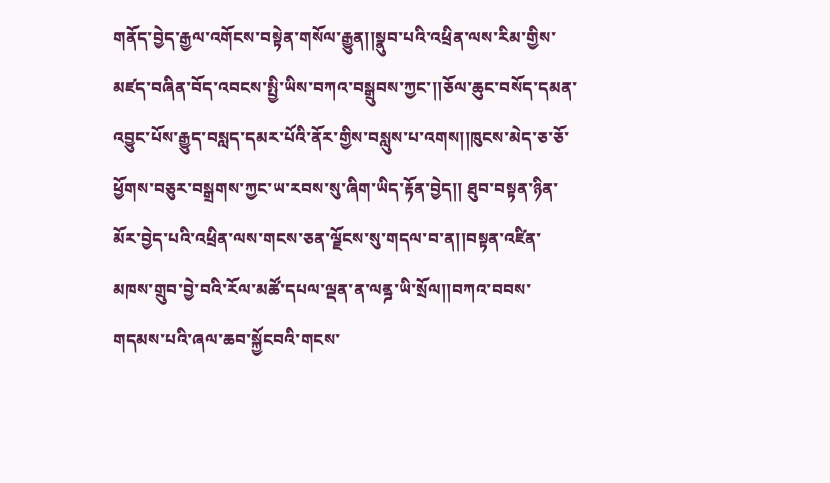གནོད་བྱེད་རྒྱལ་འགོངས་བསྟེན་གསོལ་རྒྱུན།།སྣུབ་པའི་འཕྲིན་ལས་རིམ་གྱིས་མཛད་བཞིན་བོད་འབངས་སྤྱི་ཡིས་བཀའ་བསྒྲུབས་ཀྱང་།།ཅོལ་ཆུང་བསོད་དམན་འབྱུང་པོས་རྒྱུད་བསླད་དམར་པོའི་ནོར་གྱིས་བསླུས་པ་འགས།།ཁུངས་མེད་ཅ་ཅོ་ཕྱོགས་བཅུར་བསྒྲགས་ཀྱང་ཡ་རབས་སུ་ཞིག་ཡིད་རྟོན་བྱེད།། ཐུབ་བསྟན་ཉིན་མོར་བྱེད་པའི་འཕྲིན་ལས་གངས་ཅན་ལྗོངས་སུ་གདལ་བ་ན།།བསྟན་འཛིན་མཁས་གྲུབ་བྱེ་བའི་རོལ་མཚོ་དཔལ་ལྡན་ན་ལནྜ་ཡི་སྲོལ།།བཀའ་བབས་གདམས་པའི་ཞལ་ཆབ་སྐྱོངབའི་གངས་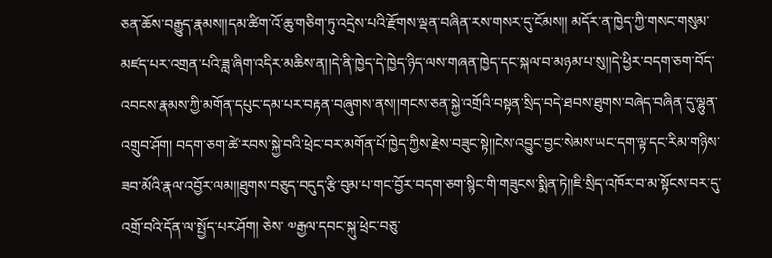ཅན་ཆོས་བརྒྱུད་རྣམས།།དམ་ཚིག་འོ་ཆུ་གཅིག་ཏུ་འདྲེས་པའི་རྫོགས་ལྡན་བཞིན་རས་གསར་དུ་ངོམས།། མདོར་ན་ཁྱེད་ཀྱི་གསང་གསུམ་མཛད་པར་འགྲན་པའི་ཟླ་ཞིག་འདིར་མཆིས་ན།།དེ་ནི་ཁྱེད་དེ་ཁྱེད་ཉིད་ལས་གཞན་ཁྱེད་དང་སྐལ་བ་མཉམ་པ་སུ།།དེ་ཕྱིར་བདག་ཅག་བོད་འབངས་རྣམས་ཀྱི་མགོན་དཔུང་དམ་པར་བརྟན་བཞུགས་ནས།།གངས་ཅན་སྐྱེ་འགྲོའི་བསྟན་སྲིད་བདེ་ཐབས་ཐུགས་བཞེད་བཞིན་དུ་ལྷུན་འགྲུབ་ཤོག། བདག་ཅག་ཚེ་རབས་སྐྱེ་བའི་ཕྲེང་བར་མགོན་པོ་ཁྱེད་ཀྱིས་རྗེས་བཟུང་སྟེ།།ངེས་འབྱུང་བྱང་སེམས་ཡང་དག་ལྟ་དང་རིམ་གཉིས་ཟབ་མོའི་རྣལ་འབྱོར་ལམ།།ཐུགས་བཅུད་བདུད་རྩི་བུམ་པ་གང་བྱོར་བདག་ཅག་སྙིང་གི་གཟུངས་སྨིན་ཏེ།།ཇི་སྲིད་འཁོར་བ་མ་སྟོངས་བར་དུ་འགྲོ་བའི་དོན་ལ་སྤྱོད་པར་ཤོག། ཅེས་ ༧རྒྱལ་དབང་སྐུ་ཕྲེང་བཅུ་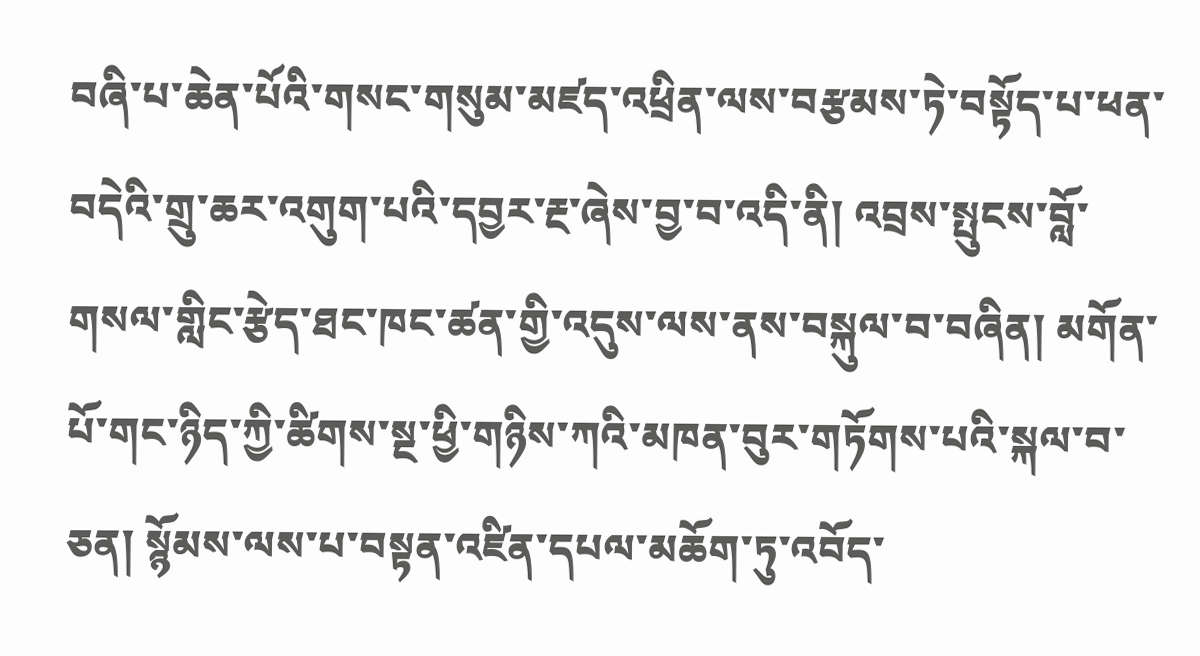བཞི་པ་ཆེན་པོའི་གསང་གསུམ་མཛད་འཕྲིན་ལས་བརྩམས་ཏེ་བསྟོད་པ་ཕན་བདེའི་གྲུ་ཆར་འགུག་པའི་དབྱར་རྔ་ཞེས་བྱ་བ་འདི་ནི། འབྲས་སྤུངས་བློ་གསལ་གླིང་རྩེད་ཐང་ཁང་ཚན་གྱི་འདུས་ལས་ནས་བསྐུལ་བ་བཞིན། མགོན་པོ་གང་ཉིད་ཀྱི་ཚིགས་སྔ་ཕྱི་གཉིས་ཀའི་མཁན་བུར་གཏོགས་པའི་སྐལ་བ་ཅན། སྙོམས་ལས་པ་བསྟན་འཛིན་དཔལ་མཆོག་ཏུ་འབོད་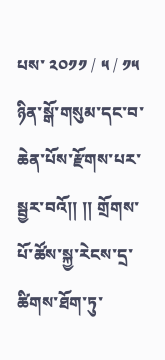པས་ ༢༠༡༡ / ༥ / ༡༥ ཉིན་སྒོ་གསུམ་དང་བ་ཆེན་པོས་རྫོགས་པར་སྦྱར་བའོ།། །། གྲོགས་པོ་ཚོས་སྐྱ་རེངས་དྲ་ཚིགས་ཐོག་ཏུ་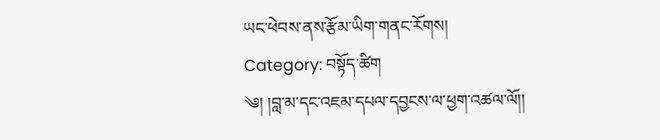ཡང་ཕེབས་ནས་རྩོམ་ཡིག་གནང་རོགས།
Category: བསྟོད་ཚིག
༄། །བླ་མ་དང་འཇམ་དཔལ་དབྱངས་ལ་ཕྱག་འཚལ་ལོ།།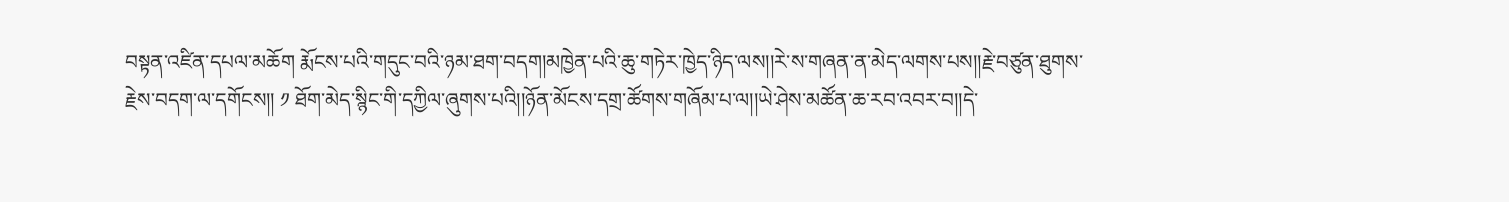བསྟན་འཛིན་དཔལ་མཆོག རྨོངས་པའི་གདུང་བའི་ཉམ་ཐག་བདག།མཁྱེན་པའི་ཆུ་གཏེར་ཁྱེད་ཉིད་ལས།།རེ་ས་གཞན་ན་མེད་ལགས་པས།།རྗེ་བཙུན་ཐུགས་རྗེས་བདག་ལ་དགོངས།། ༡ ཐོག་མེད་སྙིང་གི་དཀྱིལ་ཞུགས་པའི།།ཉོན་མོངས་དགྲ་ཚོགས་གཞོམ་པ་ལ།།ཡེ་ཤེས་མཚོན་ཆ་རབ་འབར་བ།།དེ་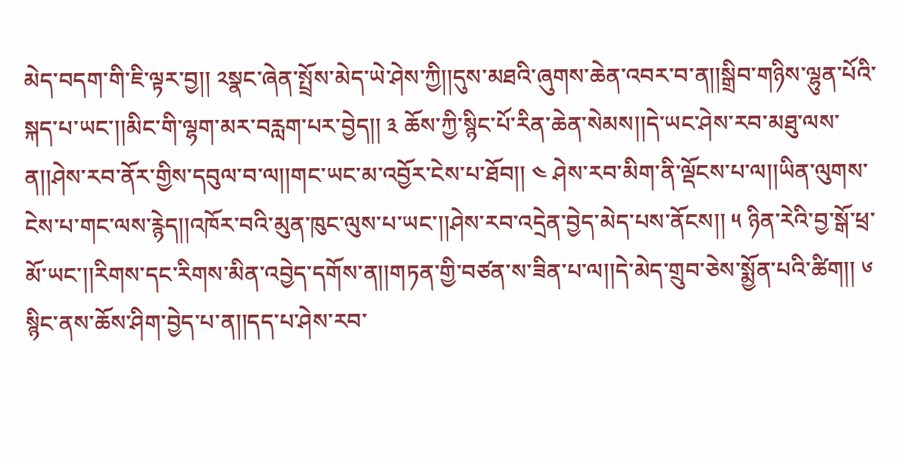མེད་བདག་གི་ཇི་ལྟར་བྱ།། ༢སྣང་ཞེན་སྤྲོས་མེད་ཡེ་ཤེས་ཀྱི།།དུས་མཐའི་ཞུགས་ཆེན་འབར་བ་ན།།སྒྲིབ་གཉིས་ལྷུན་པོའི་སྐད་པ་ཡང་།།མིང་གི་ལྷག་མར་བརླག་པར་བྱེད།། ༣ ཆོས་ཀྱི་སྙིང་པོ་རིན་ཆེན་སེམས།།དེ་ཡང་ཤེས་རབ་མཐུ་ལས་ན།།ཤེས་རབ་ནོར་གྱིས་དབུལ་བ་ལ།།གང་ཡང་མ་འབྱོར་ངེས་པ་ཐོབ།། ༤ ཤེས་རབ་མིག་ནི་ལྡོངས་པ་ལ།།ཡིན་ལུགས་ངེས་པ་གང་ལས་རྙེད།།འཁོར་བའི་མུན་ཁུང་ལུས་པ་ཡང་།།ཤེས་རབ་འདྲེན་བྱེད་མེད་པས་ནོངས།། ༥ ཉིན་རེའི་བྱ་སྒོ་ཕྲ་མོ་ཡང་།།རིགས་དང་རིགས་མིན་འབྱེད་དགོས་ན།།གཏན་གྱི་བཙན་ས་ཟིན་པ་ལ།།དེ་མེད་གྲུབ་ཅེས་སྨྱོན་པའི་ཚིག།། ༦ སྙིང་ནས་ཆོས་ཤིག་བྱེད་པ་ན།།དད་པ་ཤེས་རབ་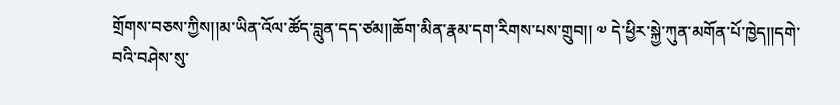གྲོགས་བཅས་ཀྱིས།།མ་ཡིན་འོལ་ཚོད་བླུན་དད་ཙམ།།ཆོག་མིན་རྣམ་དག་རིགས་པས་གྲུབ།། ༧ དེ་ཕྱིར་སྐྱེ་ཀུན་མགོན་པོ་ཁྱེད།།དགེ་བའི་བཤེས་སུ་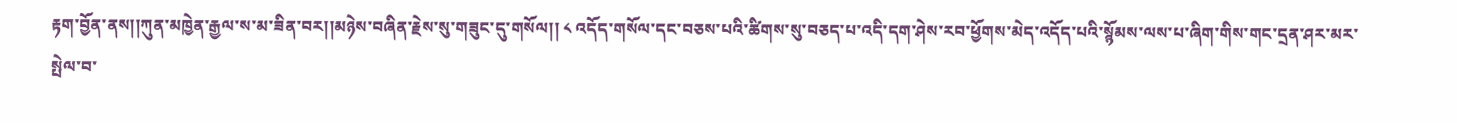རྟག་བྱོན་ནས།།ཀུན་མཁྱེན་རྒྱལ་ས་མ་ཟིན་བར།།མཉེས་བཞིན་རྗེས་སུ་གཟུང་དུ་གསོལ།། ༨ འདོད་གསོལ་དང་བཅས་པའི་ཚིགས་སུ་བཅད་པ་འདི་དག་ཤེས་རབ་ཕྱོགས་མེད་འདོད་པའི་སྙོམས་ལས་པ་ཞིག་གིས་གང་དྲན་ཤར་མར་སྤེལ་བ་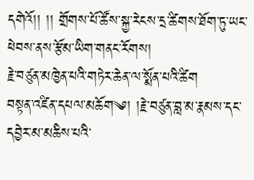དགེའོ།། །། གྲོགས་པོ་ཚོས་སྐྱ་རེངས་དྲ་ཚིགས་ཐོག་ཏུ་ཡང་ཕེབས་ནས་རྩོམ་ཡིག་གནང་རོགས།
རྗེ་བཙུན་མཁྱེན་པའི་གཏེར་ཆེན་ལ་སྨོན་པའི་ཚིག
བསྟན་འཛིན་དཔལ་མཆོག༄། །རྗེ་བཙུན་བླ་མ་རྣམས་དང་དབྱེར་མ་མཆིས་པའི་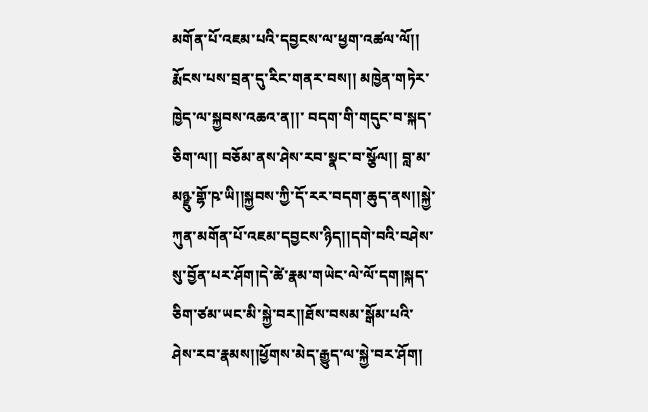མགོན་པོ་འཇམ་པའི་དབྱངས་ལ་ཕྱག་འཚལ་ལོ།། རྨོངས་པས་བྲན་དུ་རིང་གནར་བས།། མཁྱེན་གཏེར་ཁྱེད་ལ་སྐྱབས་འཆའ་ན།།་ བདག་གི་གདུང་བ་སྐད་ཅིག་ལ།། བཅོམ་ནས་ཤེས་རབ་སྣང་བ་སྩོལ།། བླ་མ་མཉྫུ་གྷོ་ཥ་ཡི།།སྐྱབས་ཀྱི་དོ་རར་བདག་ཆུད་ནས།།སྐྱེ་ཀུན་མགོན་པོ་འཇམ་དབྱངས་ཉིད།།དགེ་བའི་བཤེས་སུ་བྱོན་པར་ཤོག།དེ་ཚེ་རྣམ་གཡེང་ལེ་ལོ་དག།སྐད་ཅིག་ཙམ་ཡང་མི་སྐྱེ་བར།།ཐོས་བསམ་སྒོམ་པའི་ཤེས་རབ་རྣམས།།ཕྱོགས་མེད་རྒྱུད་ལ་སྐྱེ་བར་ཤོག།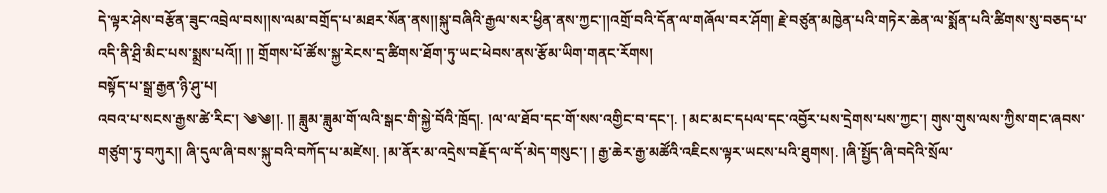དེ་ལྟར་ཤེས་བརྩོན་ཟུང་འབྲེལ་བས།།ས་ལམ་བགྲོད་པ་མཐར་སོན་ནས།།སྐུ་བཞིའི་རྒྱལ་སར་ཕྱིན་ནས་ཀྱང་།།འགྲོ་བའི་དོན་ལ་གཞོལ་བར་ཤོག། རྗེ་བཙུན་མཁྱེན་པའི་གཏེར་ཆེན་ལ་སྨོན་པའི་ཚིགས་སུ་བཅད་པ་འདི་ནི་ཤྲི་མིང་པས་སྨྲས་པའོ།། །། གྲོགས་པོ་ཚོས་སྐྱ་རེངས་དྲ་ཚིགས་ཐོག་ཏུ་ཡང་ཕེབས་ནས་རྩོམ་ཡིག་གནང་རོགས།
བསྟོད་པ་སྒྲ་རྒྱན་ཉི་ཤུ་པ།
འབའ་པ་སངས་རྒྱས་ཚེ་རིང་། ༄༄།།. །། ཟླུམ་ཟླུམ་གོ་ལའི་སྒང་གི་སྐྱེ་བོའི་ཁྲོད།. །ལ་ལ་ཐོབ་དང་གོ་སས་འགྱིང་བ་དང་།. ། མང་མང་དཔལ་དང་འབྱོར་པས་དྲེགས་པས་ཀྱང་། གུས་གུས་ལས་ཀྱིས་གང་ཞབས་གཙུག་ཏུ་བཀུར།། ཞི་དུལ་ཞི་བས་སྐུ་བའི་བཀོད་པ་མཛེས།. །མ་ནོར་མ་འདྲེས་བརྗོད་ལ་དོ་མེད་གསུང་། ། རྒྱ་ཆེར་རྒྱ་མཚོའི་འཇིངས་ལྟར་ཡངས་པའི་ཐུགས།. །ཞི་སྤྱོད་ཞི་བདེའི་སྲོལ་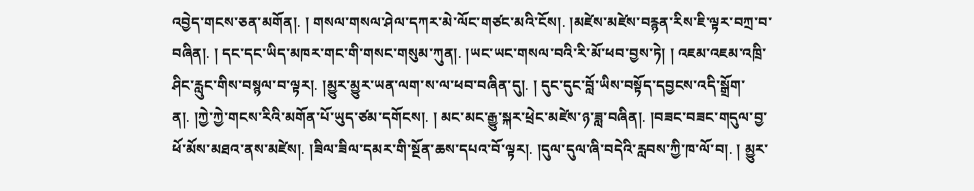འབྱེད་གངས་ཅན་མགོན།. ། གསལ་གསལ་ཤེལ་དཀར་མེ་ལོང་གཙང་མའི་ངོས།. །མཛེས་མཛེས་བརྙན་རིས་ཇི་ལྟར་བཀྲ་བ་བཞིན།. ། དང་དང་ཡིད་མཁར་གང་གི་གསང་གསུམ་ཀུན།. །ཡང་ཡང་གསལ་བའི་རི་མོ་ཕབ་བྱས་ཏེ། ། འཇམ་འཇམ་འཁྲི་ཤིང་རླུང་གིས་བསྙལ་བ་ལྟར།. །མྱུར་མྱུར་ཡན་ལག་ས་ལ་ཕབ་བཞིན་དུ།. ། དུང་དུང་བློ་ཡིས་བསྟོད་དབྱངས་འདི་སྒྲོག་ན།. །ཀྱེ་ཀྱེ་གངས་རིའི་མགོན་པོ་ཡུད་ཙམ་དགོངས།. ། མང་མང་རྒྱུ་སྐར་ཕྲེང་མཛེས་ཉ་ཟླ་བཞིན།. །བཟང་བཟང་གདུལ་བྱ་ཕོ་མོས་མཐའ་ནས་མཛེས།. །ཟིལ་ཟིལ་དམར་གི་སྔོན་ཆས་དཔའ་བོ་ལྟར།. །དུལ་དུལ་ཞི་བདེའི་རླབས་ཀྱི་ཁ་ལོ་བ།. ། མྱུར་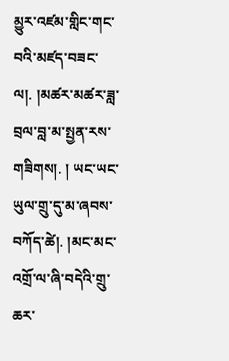མྱུར་འཛམ་གླིང་གང་བའི་མཛད་བཟང་ལ།. །མཚར་མཚར་ཟླ་བྲལ་བླ་མ་སྤྱན་རས་གཟིགས།. ། ཡང་ཡང་ཡུལ་གྲུ་དུ་མ་ཞབས་བཀོད་ཚེ།. །མང་མང་འགྲོ་ལ་ཞི་བདེའི་གྲུ་ཆར་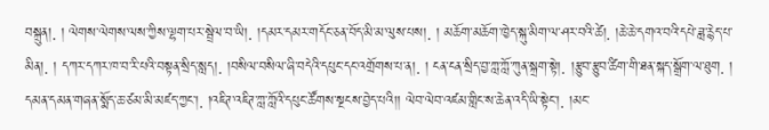བསྐྲུན།. ། ལེགས་ལེགས་ལས་ཀྱིས་ལྷག་པར་སྦྲེལ་བ་ཡི།. །དམར་དམར་གདོང་ཅན་བོད་མི་མ་ལུས་པས།. ། མཆོག་མཆོག་ཁྱེད་སྐུ་མིག་ལ་ཤར་བའི་ཚེ།. །ཆེ་ཆེ་དགའ་བའི་དཔེ་ཟླ་རྙེད་པ་མིན།. ། དཀར་དཀར་ཁ་བ་རི་པའི་བསྟན་སྲིད་སླད།. །བསིལ་བསིལ་ཞི་བདེའི་དཔུང་དང་འགྲོགས་པ་ན།. ། ངན་ངན་སྲིད་བྱ་ཀླ་ཀློ་ཀུན་སྐྲག་སྟེ།. །རྩུབ་རྩུབ་ཚིག་གི་ཐན་སྐད་སྒྲོག་ལ་ཐུག. ། དམན་དམན་གཞན་སྨོད་ཆ་ཙམ་མི་མཛད་ཀྱང་།. །འཇིཊ་འཇིཊ་ཀླ་ཀློའི་དཔུང་ཚོགས་སྔངས་བྱེད་པའི།། ལེབ་ལེབ་འཛམ་གླིང་ས་ཆེན་འདི་ཡི་སྟེང་།. །མང་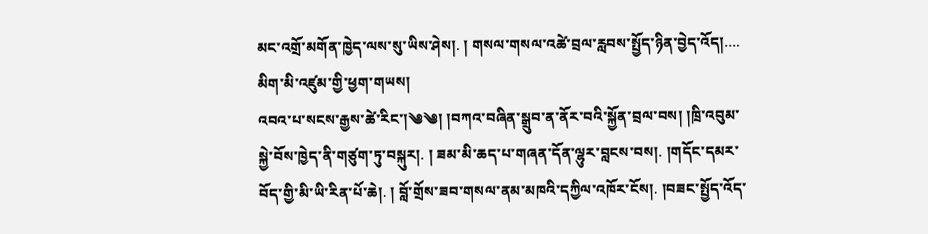མང་འགྲོ་མགོན་ཁྱེད་ལས་སུ་ཡིས་ཤེས།. ། གསལ་གསལ་འཚེ་བྲལ་རླབས་སྤྱོད་ཉིན་བྱེད་འོད།….
མིག་མི་འཛུམ་གྱི་ཕྱག་གཡས།
འབའ་པ་སངས་རྒྱས་ཚེ་རིང་།༄༄། །བཀའ་བཞིན་སྒྲུབ་ན་ནོར་བའི་སྐྱོན་བྲལ་བས། །ཁྲི་འབུམ་སྐྱེ་བོས་ཁྱེད་ནི་གཙུག་ཏུ་བསྐུར།. ། ཟམ་མི་ཆད་པ་གཞན་དོན་ལྷུར་བླངས་བས།. །གདོང་དམར་བོད་གྱི་མི་ཡི་རིན་པོ་ཆེ།. ། བློ་གྲོས་ཟབ་གསལ་ནམ་མཁའི་དཀྱིལ་འཁོར་ངོས།. །བཟང་སྤྱོད་འོད་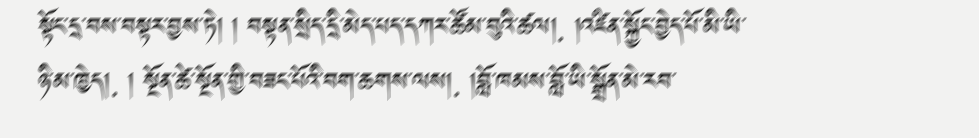སྟོང་དྲ་བས་བསྟར་བྱས་ཏེ། ། བསྟན་སྲིད་དྲི་མེད་པད་དཀར་ཚོམ་བུའི་ཚལ།. །འཛིན་སྐྱོང་བྱེད་པོ་མི་ཡི་ཉི་མ་ཁྱེད།. ། སྔོན་ཚེ་སྔོན་གྱི་བཟང་པོའི་བག་ཆགས་ལས།. །བློ་ཁམས་བློ་ཡི་སྒྲོན་མེ་རབ་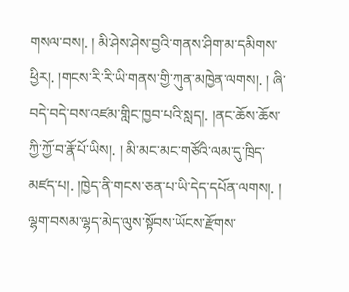གསལ་བས།. ། མི་ཤེས་ཤེས་བྱའི་གནས་ཤིག་མ་དམིགས་ཕྱིར།. །གངས་རི་རི་ཡི་གནས་གྱི་ཀུན་མཁྱེན་ལགས།. ། ཞི་བདེ་བདེ་བས་འཛམ་གླིང་ཁྱབ་པའི་སླད།. །ནང་ཆོས་ཆོས་ཀྱི་ཀྱོ་བ་རྣོ་པོ་ཡིས།. ། མི་མང་མང་གཙོའི་ལམ་དུ་ཁྲིད་མཛད་པ།. །ཁྱེད་ནི་གངས་ཅན་པ་ཡི་དེད་དཔོན་ལགས།. ། ལྷག་བསམ་ལྷད་མེད་ལུས་སྟོབས་ཡོངས་རྫོགས་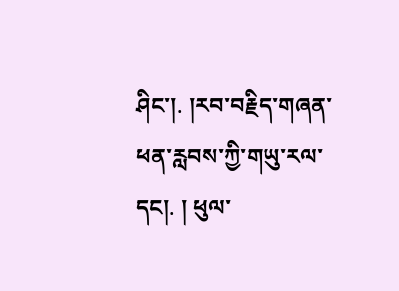ཤིང་།. །རབ་བརྗིད་གཞན་ཕན་རླབས་ཀྱི་གཡུ་རལ་དང།. ། ཕུལ་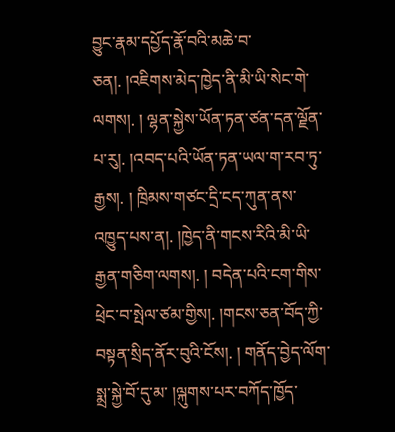བྱུང་རྣམ་དཔྱོད་རྣོ་བའི་མཆེ་བ་ཅན།. །འཇིགས་མེད་ཁྱེད་ནི་མི་ཡི་སེང་གེ་ལགས།. ། ལྷན་སྐྱེས་ཡོན་ཏན་ཙན་དན་ལྗོན་པ་རུ།. །འབད་པའི་ཡོན་ཏན་ཡལ་ག་རབ་ཏུ་རྒྱས།. ། ཁྲིམས་གཙང་དྲི་ངད་ཀུན་ནས་འཁྱུད་པས་ན།. །ཁྱེད་ནི་གངས་རིའི་མི་ཡི་རྒྱན་གཅིག་ལགས།. ། བདེན་པའི་ངག་གིས་ཕྲེང་བ་སྤེལ་ཙམ་གྱིས།. །གངས་ཅན་བོད་ཀྱི་བསྟན་སྲིད་ནོར་བུའི་ངོས།. ། གནོད་བྱེད་ལོག་སྨྲ་སྐྱེ་བོ་དུ་མ་ །ལྐུགས་པར་བཀོད་ཁྱོད་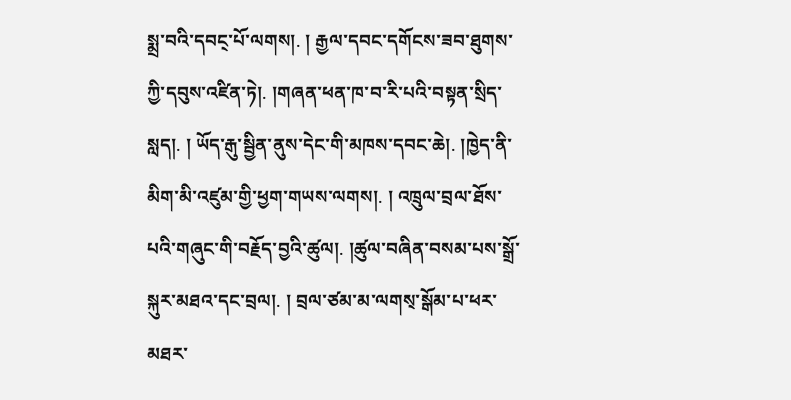སྨྲ་བའི་དབང྄་པོ་ལགས།. ། རྒྱལ་དབང་དགོངས་ཟབ་ཐུགས་ཀྱི་དབུས་འཛིན་ཏེ།. །གཞན་ཕན་ཁ་བ་རི་པའི་བསྟན་སྲིད་སླད།. ། ཡོད་རྒུ་སྦྱིན་ནུས་དེང་གི་མཁས་དབང་ཆེ།. །ཁྱེད་ནི་མིག་མི་འཛུམ་གྱི་ཕྱག་གཡས་ལགས།. ། འཁྲུལ་བྲལ་ཐོས་པའི་གཞུང་གི་བརྗོད་བྱའི་ཚུལ།. །ཚུལ་བཞིན་བསམ་པས་སྒྲོ་སྐུར་མཐའ་དང་བྲལ།. ། བྲལ་ཙམ་མ་ལགས྄་སྒོམ་པ་ཕར་མཐར་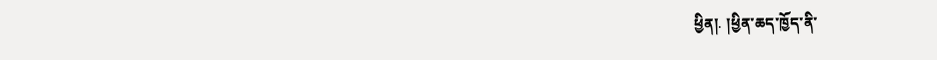ཕྱིན།. །ཕྱིན་ཆད་ཁྱོད་ནི་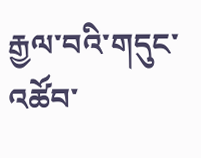རྒྱལ་བའི་གདུང་འཚོབ་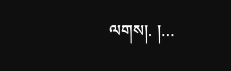ལགས།. །…